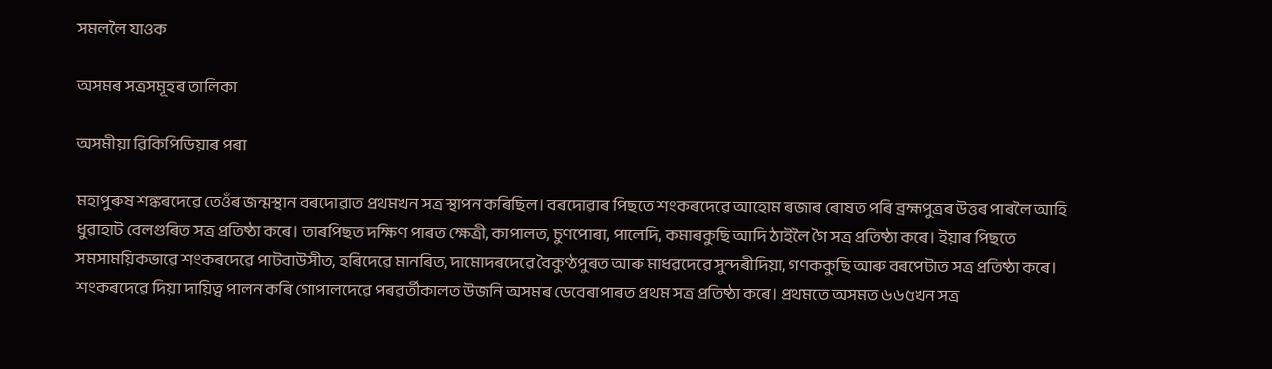সমললৈ যাওক

অসমৰ সত্ৰসমূহৰ তালিকা

অসমীয়া ৱিকিপিডিয়াৰ পৰা

মহাপুৰুষ শঙ্কৰদেৱে তেওঁৰ জন্মস্থান বৰদোৱাত প্ৰথমখন সত্ৰ স্থাপন কৰিছিল। বৰদোৱাৰ পিছতে শংকৰদেৱে আহোম ৰজাৰ ৰোষত পৰি ব্ৰহ্মপুত্ৰৰ উত্তৰ পাৰলৈ আহি ধুৱাহাট বেলগুৰিত সত্ৰ প্ৰতিষ্ঠা কৰে। তাৰপিছত দক্ষিণ পাৰত ক্ষেত্ৰী, কাপালত, চুণপোৰা, পালেদি, কমাৰকুছি আদি ঠাইলৈ গৈ সত্ৰ প্ৰতিষ্ঠা কৰে। ইয়াৰ পিছতে সমসাময়িকভাৱে শংকৰদেৱে পাটবাউসীত, হৰিদেৱে মানৰিত, দামোদৰদেৱে বৈকুণ্ঠপুৰত আৰু মাধৱদেৱে সুন্দৰীদিয়া, গণককুছি আৰু বৰপেটাত সত্ৰ প্ৰতিষ্ঠা কৰে। শংকৰদেৱে দিয়া দায়িত্ব পালন কৰি গোপালদেৱে পৰৱৰ্তীকালত উজনি অসমৰ ডেবেৰাপাৰত প্ৰথম সত্ৰ প্ৰতিষ্ঠা কৰে। প্ৰথমতে অসমত ৬৬৫খন সত্ৰ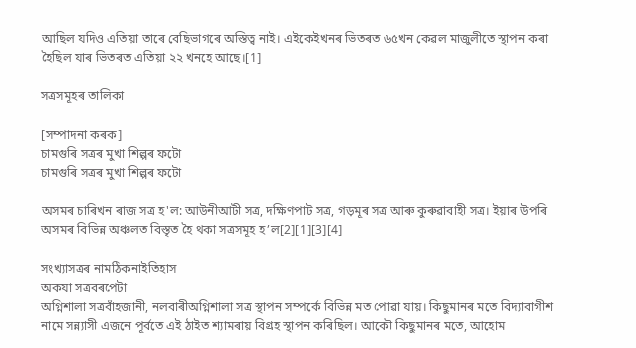আছিল যদিও এতিয়া তাৰে বেছিভাগৰে অস্তিত্ব নাই। এইকেইখনৰ ভিতৰত ৬৫খন কেৱল মাজুলীতে স্থাপন কৰা হৈছিল যাৰ ভিতৰত এতিয়া ২২ খনহে আছে।[1]

সত্ৰসমূহৰ তালিকা

[সম্পাদনা কৰক]
চামগুৰি সত্ৰৰ মুখা শিল্পৰ ফটো
চামগুৰি সত্ৰৰ মুখা শিল্পৰ ফটো

অসমৰ চাৰিখন ৰাজ সত্ৰ হ'ল: আউনীআটী সত্ৰ, দক্ষিণপাট সত্ৰ, গড়মূৰ সত্ৰ আৰু কুৰুৱাবাহী সত্ৰ। ইয়াৰ উপৰি অসমৰ বিভিন্ন অঞ্চলত বিস্তৃত হৈ থকা সত্ৰসমূহ হ’ল[2][1][3][4]

সংখ্যাসত্ৰৰ নামঠিকনাইতিহাস
অকযা সত্ৰবৰপেটা
অগ্নিশালা সত্ৰবাঁহজানী, নলবাৰীঅগ্নিশালা সত্ৰ স্থাপন সম্পৰ্কে বিভিন্ন মত পোৱা যায়। কিছুমানৰ মতে বিদ্যাবাগীশ নামে সন্ন্যাসী এজনে পূৰ্বতে এই ঠাইত শ্যামৰায় বিগ্ৰহ স্থাপন কৰিছিল। আকৌ কিছুমানৰ মতে, আহোম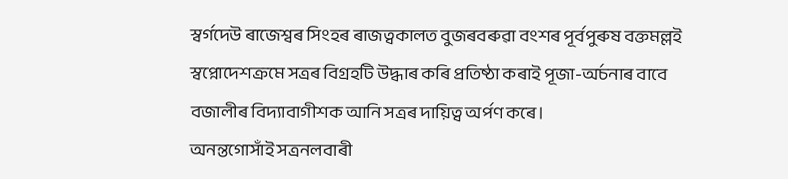স্বৰ্গদেউ ৰাজেশ্বৰ সিংহৰ ৰাজত্বকালত বুজৰবৰুৱা বংশৰ পূৰ্বপুৰুষ বক্তমল্লই স্বপ্নোদেশক্ৰমে সত্ৰৰ বিগ্ৰহটি উদ্ধাৰ কৰি প্ৰতিষ্ঠা কৰাই পূজা-অৰ্চনাৰ বাবে বজালীৰ বিদ্যাবাগীশক আনি সত্ৰৰ দায়িত্ব অৰ্পণ কৰে।
অনন্তগোসাঁই সত্ৰনলবাৰী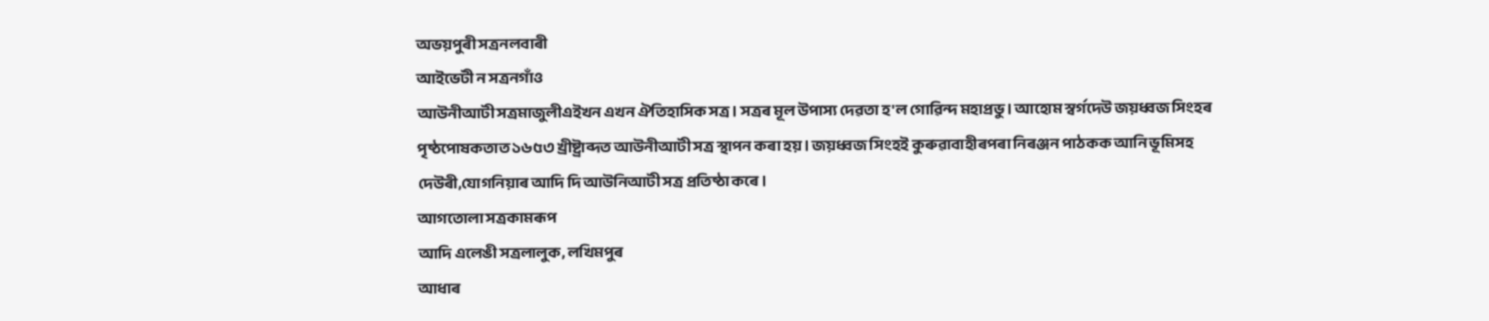অভয়পুৰী সত্ৰনলবাৰী
আইভেটী ন সত্ৰনগাঁও
আউনীআটী সত্ৰমাজুলীএইখন এখন ঐতিহাসিক সত্ৰ। সত্ৰৰ মূল উপাস্য দেৱতা হ'ল গোৱিন্দ মহাপ্ৰভু। আহোম স্বৰ্গদেউ জয়ধ্বজ সিংহৰ পৃষ্ঠপোষকতাত ১৬৫৩ খ্ৰীষ্ট্ৰাব্দত আউনীআটী সত্ৰ স্থাপন কৰা হয়। জয়ধ্বজ সিংহই কুৰুৱাবাহীৰপৰা নিৰঞ্জন পাঠকক আনি ভূমিসহ দেউৰী,যোগনিয়াৰ আদি দি আউনিআটী সত্ৰ প্ৰতিষ্ঠা কৰে।
আগতোলা সত্ৰকামৰূপ
আদি এলেঙী সত্ৰলালুক, লখিমপুৰ
আধাৰ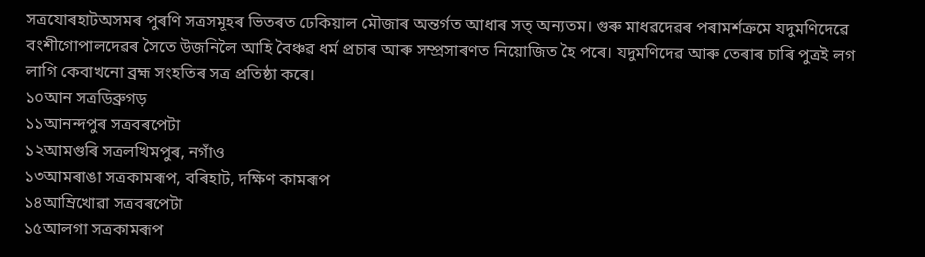সত্ৰযোৰহাটঅসমৰ পুৰণি সত্ৰসমূহৰ ভিতৰত ঢেকিয়াল মৌজাৰ অন্তৰ্গত আধাৰ সত্ অন্যতম। গুৰু মাধৱদেৱৰ পৰামৰ্শক্ৰমে যদুমণিদেৱে বংশীগোপালদেৱৰ সৈতে উজনিলৈ আহি বৈঞ্চৱ ধৰ্ম প্ৰচাৰ আৰু সম্প্ৰসাৰণত নিয়োজিত হৈ পৰে। যদুমণিদেৱ আৰু তেৰাৰ চাৰি পুত্ৰই লগ লাগি কেবাখনো ব্ৰহ্ম সংহতিৰ সত্ৰ প্ৰতিষ্ঠা কৰে।
১০আন সত্ৰডিব্ৰুগড়
১১আনন্দপুৰ সত্ৰবৰপেটা
১২আমগুৰি সত্ৰলখিমপুৰ, নগাঁও
১৩আমৰাঙা সত্ৰকামৰূপ, বৰিহাট, দক্ষিণ কামৰূপ
১৪আম্ৰিখোৱা সত্ৰবৰপেটা
১৫আলগা সত্ৰকামৰূপ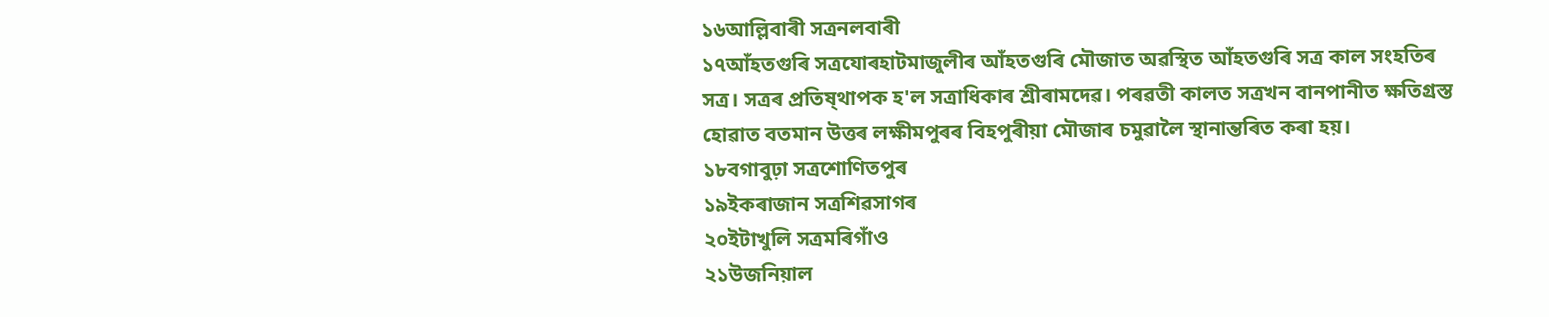১৬আল্লিবাৰী সত্ৰনলবাৰী
১৭আঁহতগুৰি সত্ৰযোৰহাটমাজুলীৰ আঁহতগুৰি মৌজাত অৱস্থিত আঁহতগুৰি সত্ৰ কাল সংহতিৰ সত্ৰ। সত্ৰৰ প্ৰতিষ্থাপক হ'ল সত্ৰাধিকাৰ শ্ৰীৰামদেৱ। পৰৱতী কালত সত্ৰখন বানপানীত ক্ষতিগ্ৰস্ত হোৱাত বতমান উত্তৰ লক্ষীমপুৰৰ বিহপুৰীয়া মৌজাৰ চমুৱালৈ স্থানান্তৰিত কৰা হয়।
১৮বগাবুঢ়া সত্ৰশোণিতপুৰ
১৯ইকৰাজান সত্ৰশিৱসাগৰ
২০ইটাখুলি সত্ৰমৰিগাঁও
২১উজনিয়াল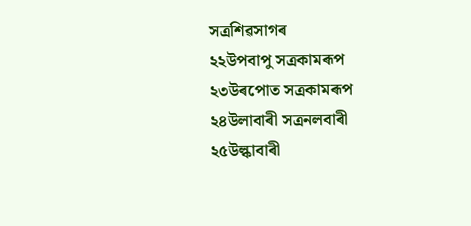সত্ৰশিৱসাগৰ
২২উপবাপু সত্ৰকামৰূপ
২৩উৰপোত সত্ৰকামৰূপ
২৪উলাবাৰী সত্ৰনলবাৰী
২৫উল্কাবাৰী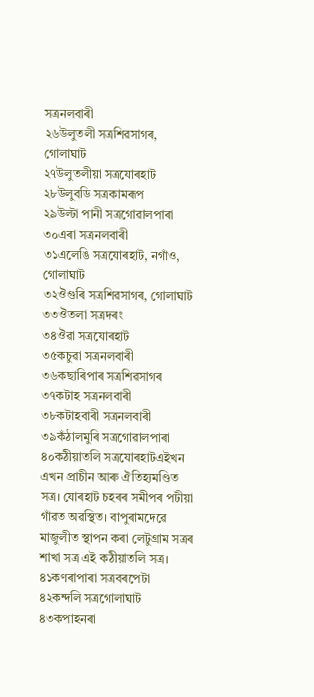সত্ৰনলবাৰী
২৬উলুতলী সত্ৰশিৱসাগৰ, গোলাঘাট
২৭উলুতলীয়া সত্ৰযোৰহাট
২৮উলুবডি সত্ৰকামৰূপ
২৯উল্টা পানী সত্ৰগোৱালপাৰা
৩০এৰা সত্ৰনলবাৰী
৩১এলেঙি সত্ৰযোৰহাট, নগাঁও, গোলাঘাট
৩২ঔগুৰি সত্ৰশিৱসাগৰ, গোলাঘাট
৩৩ঔতলা সত্ৰদৰং
৩৪ঔৱা সত্ৰযোৰহাট
৩৫কচুৱা সত্ৰনলবাৰী
৩৬কছাৰিপাৰ সত্ৰশিৱসাগৰ
৩৭কটাহ সত্ৰনলবাৰী
৩৮কটাহবাৰী সত্ৰনলবাৰী
৩৯কঁঠালমুৰি সত্ৰগোৱালপাৰা
৪০কঠীয়াতলি সত্ৰযোৰহাটএইখন এখন প্ৰাচীন আৰু ঐতিহ্যমণ্ডিত সত্ৰ। যোৰহাট চহৰৰ সমীপৰ পটীয়া গাঁৱত অৱস্থিত। বাপুৰামদেৱে মাজুলীত স্থাপন কৰা লেটুগ্ৰাম সত্ৰৰ শাখা সত্ৰ এই কঠীয়াতলি সত্ৰ।
৪১কণৰাপাৰা সত্ৰবৰপেটা
৪২কন্দলি সত্ৰগোলাঘাট
৪৩কপাহনৰা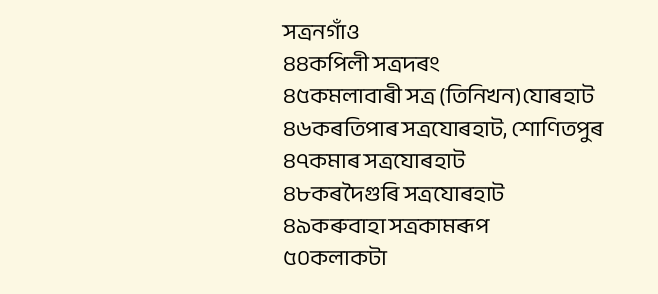সত্ৰনগাঁও
৪৪কপিলী সত্ৰদৰং
৪৫কমলাবাৰী সত্ৰ (তিনিখন)যোৰহাট
৪৬কৰতিপাৰ সত্ৰযোৰহাট, শোণিতপুৰ
৪৭কমাৰ সত্ৰযোৰহাট
৪৮কৰদৈগুৰি সত্ৰযোৰহাট
৪৯কৰুবাহা সত্ৰকামৰূপ
৫০কলাকটা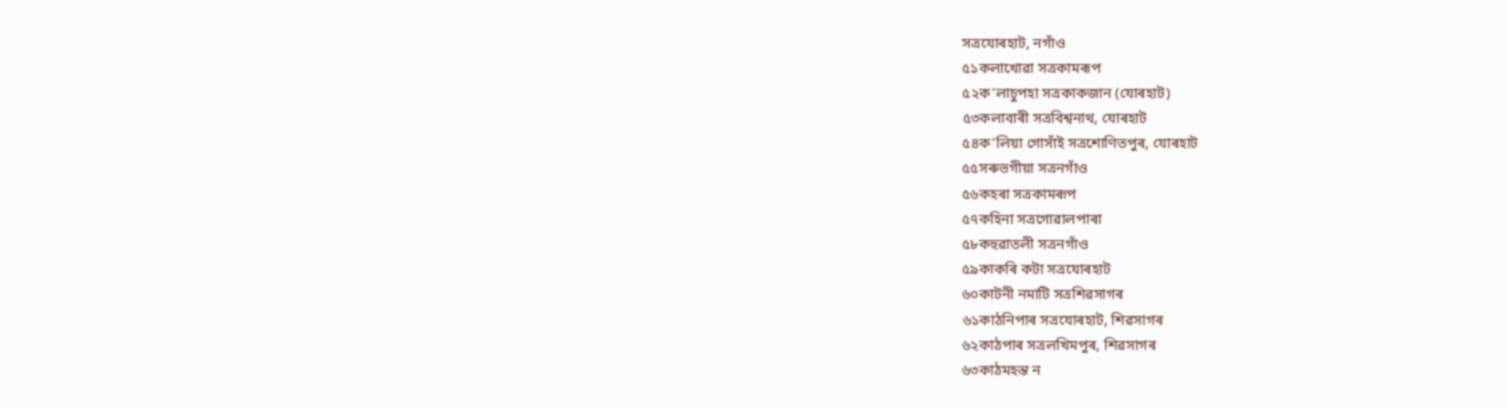সত্ৰযোৰহাট, নগাঁও
৫১কলাখোৱা সত্ৰকামৰূপ
৫২ক’লাচুপহা সত্ৰকাকজান (যোৰহাট)
৫৩কলাবাৰী সত্ৰবিশ্বনাথ, যোৰহাট
৫৪ক’লিয়া গোসাঁই সত্ৰশোণিতপুৰ, যোৰহাট
৫৫সৰুভগীয়া সত্ৰনগাঁও
৫৬কহৰা সত্ৰকামৰূপ
৫৭কহিনা সত্ৰগোৱালপাৰা
৫৮কহুৱাতলী সত্ৰনগাঁও
৫৯কাকৰি কটা সত্ৰযোৰহাট
৬০কাটনী নমাটি সত্ৰশিৱসাগৰ
৬১কাঠনিপাৰ সত্ৰযোৰহাট, শিৱসাগৰ
৬২কাঠপাৰ সত্ৰলখিমপুৰ, শিৱসাগৰ
৬৩কাঠমহন্ত ন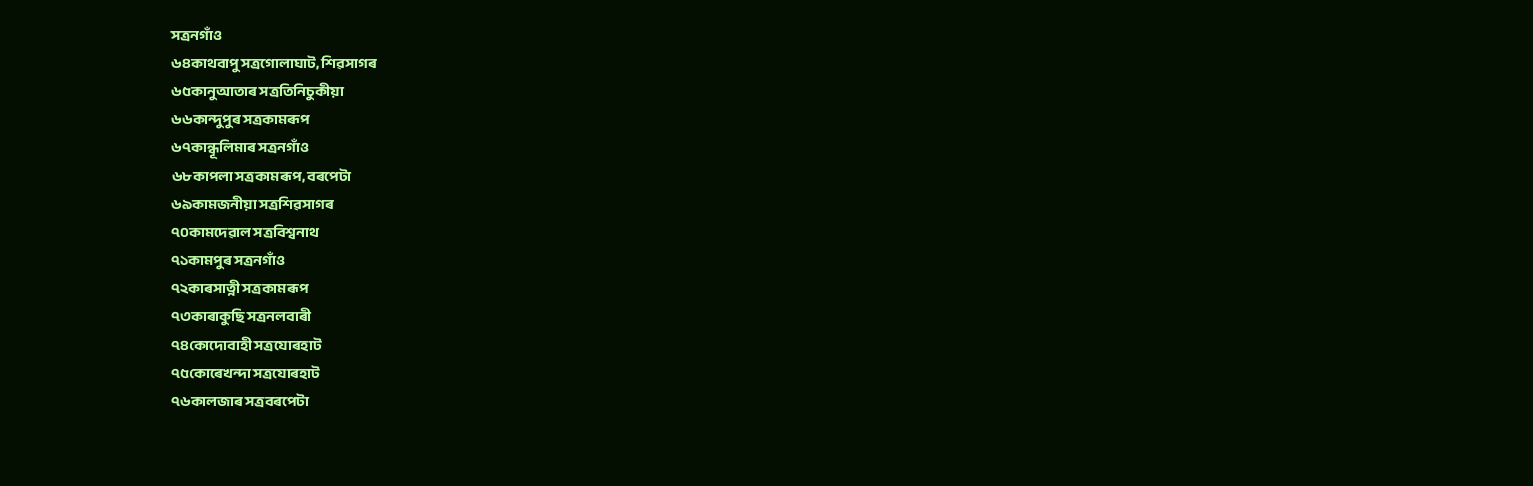সত্ৰনগাঁও
৬৪কাথবাপু সত্ৰগোলাঘাট, শিৱসাগৰ
৬৫কানুআতাৰ সত্ৰতিনিচুকীয়া
৬৬কান্দুপুৰ সত্ৰকামৰূপ
৬৭কান্ধূলিমাৰ সত্ৰনগাঁও
৬৮কাপলা সত্ৰকামৰূপ, বৰপেটা
৬৯কামজনীয়া সত্ৰশিৱসাগৰ
৭০কামদেৱাল সত্ৰবিশ্বনাথ
৭১কামপুৰ সত্ৰনগাঁও
৭২কাৰসাত্নী সত্ৰকামৰূপ
৭৩কাৰাকুছি সত্ৰনলবাৰী
৭৪কোদোবাহী সত্ৰযোৰহাট
৭৫কোৰেখন্দা সত্ৰযোৰহাট
৭৬কালজাৰ সত্ৰবৰপেটা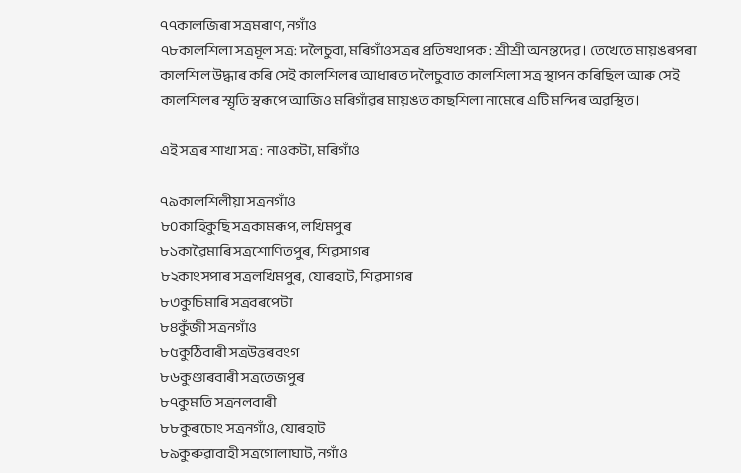৭৭কালজিৰা সত্ৰমৰাণ, নগাঁও
৭৮কালশিলা সত্ৰমূল সত্ৰ: দলৈচুবা, মৰি‍গাঁওসত্ৰৰ প্ৰতিষ্থাপক : শ্ৰীশ্ৰী অনন্তদেৱ। তেখেতে মায়ঙৰপৰা কালশিল উদ্ধাৰ কৰি সেই কালশিলৰ আধাৰত দলৈচুবাত কালশিলা সত্ৰ স্থাপন কৰিছিল আৰু সেই কালশিলৰ স্মৃতি স্বৰূপে আজিও মৰিগাঁৱৰ মায়ঙত কাছশিলা নামেৰে এটি মন্দিৰ অৱস্থিত।

এই সত্ৰৰ শাখা সত্ৰ : নাওকটা, মৰিগাঁও

৭৯কালশিলীয়া সত্ৰনগাঁও
৮০কাহিকুছি সত্ৰকামৰূপ, লখিমপুৰ
৮১কাৱৈমাৰি সত্ৰশোণিতপুৰ, শিৱসাগৰ
৮২কাংসপাৰ সত্ৰলখিমপুৰ, যোৰহাট, শিৱসাগৰ
৮৩কুচিমাৰি সত্ৰবৰপেটা
৮৪কুঁজী সত্ৰনগাঁও
৮৫কুঠিবাৰী সত্ৰউত্তৰবংগ
৮৬কুণ্ডাৰবাৰী সত্ৰতেজপুৰ
৮৭কুমতি সত্ৰনলবাৰী
৮৮কুৰচোং সত্ৰনগাঁও, যোৰহাট
৮৯কুৰুৱাবাহী সত্ৰগোলাঘাট, নগাঁও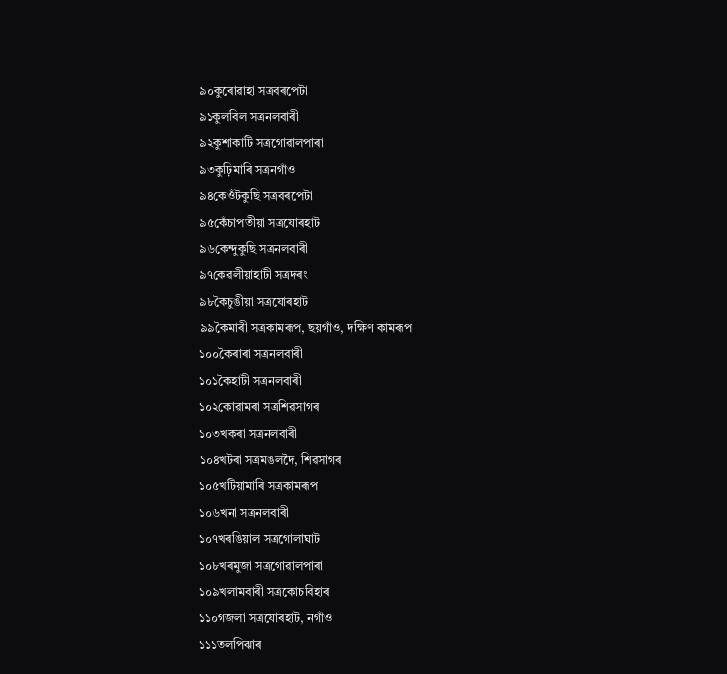৯০কুৰোৱাহা সত্ৰবৰপেটা
৯১কুলবিল সত্ৰনলবাৰী
৯২কুশাকাটি সত্ৰগোৱালপাৰা
৯৩কুঢ়িমাৰি সত্ৰনগাঁও
৯৪কেওঁটকুছি সত্ৰবৰপেটা
৯৫কেঁচাপতীয়া সত্ৰযোৰহাট
৯৬কেন্দুকুছি সত্ৰনলবাৰী
৯৭কেৱলীয়াহাটী সত্ৰদৰং
৯৮কৈচুঙীয়া সত্ৰযোৰহাট
৯৯কৈমাৰী সত্ৰকামৰূপ, ছয়গাঁও, দক্ষিণ কামৰূপ
১০০কৈৰাৰা সত্ৰনলবাৰী
১০১কৈহাটী সত্ৰনলবাৰী
১০২কোৱামৰা সত্ৰশিৱসাগৰ
১০৩খকৰা সত্ৰনলবাৰী
১০৪খটৰা সত্ৰমঙলদৈ, শিৱসাগৰ
১০৫খটিয়ামাৰি সত্ৰকামৰূপ
১০৬খনা সত্ৰনলবাৰী
১০৭খৰঙিয়াল সত্ৰগোলাঘাট
১০৮খৰমুজা সত্ৰগোৱালপাৰা
১০৯খলামবাৰী সত্ৰকোচবিহাৰ
১১০গজলা সত্ৰযোৰহাট, নগাঁও
১১১তলপিঝাৰ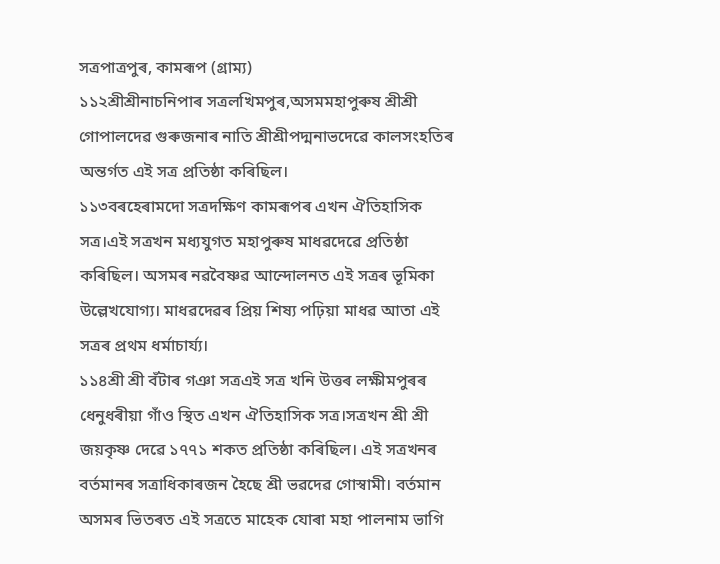সত্ৰপাত্ৰপুৰ, কামৰূপ (গ্ৰাম্য)
১১২শ্ৰীশ্ৰীনাচনিপাৰ সত্ৰলখিমপুৰ,অসমমহাপুৰুষ শ্ৰীশ্ৰী গোপালদেৱ গুৰুজনাৰ নাতি শ্ৰীশ্ৰীপদ্মনাভদেৱে কালসংহতিৰ অন্তৰ্গত এই সত্ৰ প্ৰতিষ্ঠা কৰিছিল।
১১৩বৰহেৰামদো সত্ৰদক্ষিণ কামৰূপৰ এখন ঐতিহাসিক সত্ৰ।এই সত্ৰখন মধ্যযুগত মহাপুৰুষ মাধৱদেৱে প্ৰতিষ্ঠা কৰিছিল। অসমৰ নৱবৈষ্ণৱ আন্দোলনত এই সত্ৰৰ ভূমিকা উল্লেখযোগ্য। মাধৱদেৱৰ প্ৰিয় শিষ্য পঢ়িয়া মাধৱ আতা এই সত্ৰৰ প্ৰথম ধৰ্মাচাৰ্য্য।
১১৪শ্ৰী শ্ৰী বঁটাৰ গঞা সত্ৰএই সত্ৰ খনি উত্তৰ লক্ষীমপুৰৰ ধেনুধৰীয়া গাঁও স্থিত এখন ঐতিহাসিক সত্ৰ।সত্ৰখন শ্ৰী শ্ৰী জয়কৃষ্ণ দেৱে ১৭৭১ শকত প্ৰতিষ্ঠা কৰিছিল। এই সত্ৰখনৰ বৰ্তমানৰ সত্ৰাধিকাৰজন হৈছে শ্ৰী ভৱদেৱ গোস্বামী। বৰ্তমান অসমৰ ভিতৰত এই সত্ৰতে মাহেক যোৰা মহা পালনাম ভাগি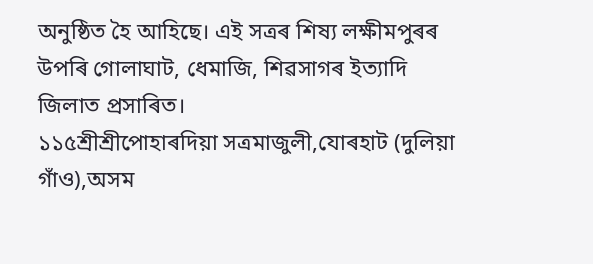অনুষ্ঠিত হৈ আহিছে। এই সত্ৰৰ শিষ্য লক্ষীমপুৰৰ উপৰি গোলাঘাট, ধেমাজি, শিৱসাগৰ ইত্যাদি জিলাত প্ৰসাৰিত।
১১৫শ্ৰীশ্ৰীপোহাৰদিয়া সত্ৰমাজুলী,যোৰহাট (দুলিয়া গাঁও),অসম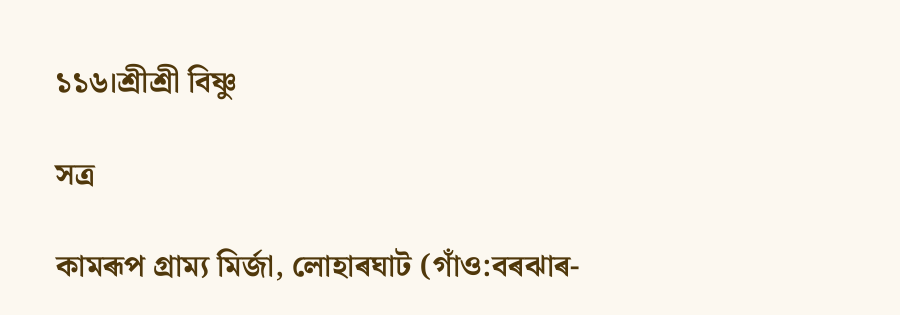১১৬।শ্ৰীশ্ৰী বিষ্ণু

সত্ৰ

কামৰূপ গ্ৰাম্য মিৰ্জা, লোহাৰঘাট (গাঁও:বৰঝাৰ-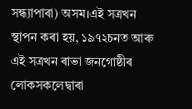সন্ধ্যাপাৰা) অসম।এই সত্ৰখন স্থাপন কৰা হয়, ১৯৭২চনত আৰু এই সত্ৰখন ৰাভা জনগোষ্ঠীৰ লোকসকলেদ্বাৰা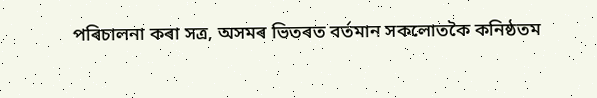পৰিচালনা কৰা সত্ৰ, অসমৰ ভিতৰত বৰ্তমান সকলোতকৈ কনিষ্ঠতম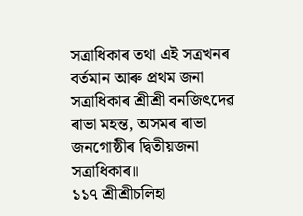সত্ৰাধিকাৰ তথা এই সত্ৰখনৰ বৰ্তমান আৰু প্ৰথম জনা সত্ৰাধিকাৰ শ্ৰীশ্ৰী বনজিৎদেৱ ৰাভা মহন্ত, অসমৰ ৰাভা জনগোষ্ঠীৰ দ্বিতীয়জনা সত্ৰাধিকাৰ॥
১১৭ শ্ৰীশ্ৰীচলিহা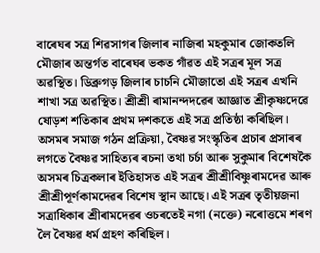বাৰেঘৰ সত্ৰ শিৱসাগৰ জিলাৰ নাজিৰা মহকুমাৰ জোকতলি মৌজাৰ অন্তৰ্গত বাৰেঘৰ ভকত গাঁৱত এই সত্ৰৰ মূল সত্ৰ অৱস্থিত। ডিব্ৰুগড় জিলাৰ চাচনি মৌজাতো এই সত্ৰৰ এখনি শাখা সত্ৰ অৱস্থিত। শ্ৰীশ্ৰী ৰামানন্দদৱেৰ আজ্ঞাত শ্ৰীকৃষ্ণদেৱে‍ ষোড়শ শতিকাৰ প্ৰথম দশকতে এই সত্ৰ প্ৰতিষ্ঠা কৰিছিল। অসমৰ সমাজ গঠন প্ৰক্ৰিয়া, বৈষ্ণৱ সংস্কৃতিৰ প্ৰচাৰ প্ৰসাৰৰ লগতে বৈষ্ণৱ সাহিত্যৰ ৰচনা তথা চৰ্চা আৰু সুকুমাৰ বিশেষকৈ অসমৰ চিত্ৰকলাৰ ইতিহাসত এই সত্ৰৰ শ্ৰীশ্ৰীবিষ্ণুৰামদেৱ আৰু শ্ৰীশ্ৰীপূৰ্ণকামদেৱৰ বিশেষ স্থান আছে। এই সত্ৰৰ তৃতীয়জনা সত্ৰাধিকাৰ শ্ৰীৰামদেৱৰ ওচৰতেই নগা (নক্তে‍) নৰোত্তমে শৰণ লৈ বৈষ্ণৱ ধৰ্ম গ্ৰহণ কৰিছিল।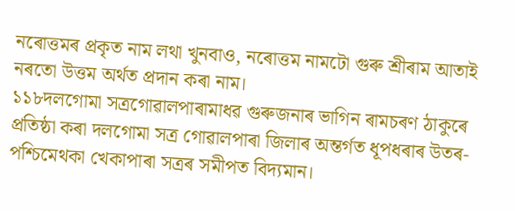নৰোত্তমৰ প্ৰকৃত নাম লথা খুনবাও, নৰোত্তম নামটো গুৰু শ্ৰীৰাম আতাই নৰতো উত্তম অৰ্থত প্ৰদান কৰা নাম।
১১৮দলগোমা সত্ৰগোৱালপাৰামাধৱ গুৰুজনাৰ ভাগিন ৰামচৰণ ঠাকুৰে প্ৰতিষ্ঠা কৰা দলগোমা সত্ৰ গোৱালপাৰা জিলাৰ অন্তৰ্গত ধূপধৰাৰ উতৰ-পশ্চিমেথকা খেকাপাৰা সত্ৰৰ সমীপত বিদ্যমান।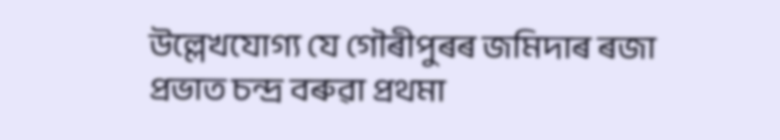উল্লেখযোগ্য যে গৌৰীপুৰৰ জমিদাৰ ৰজা প্ৰভাত চন্দ্ৰ বৰুৱা প্ৰথমা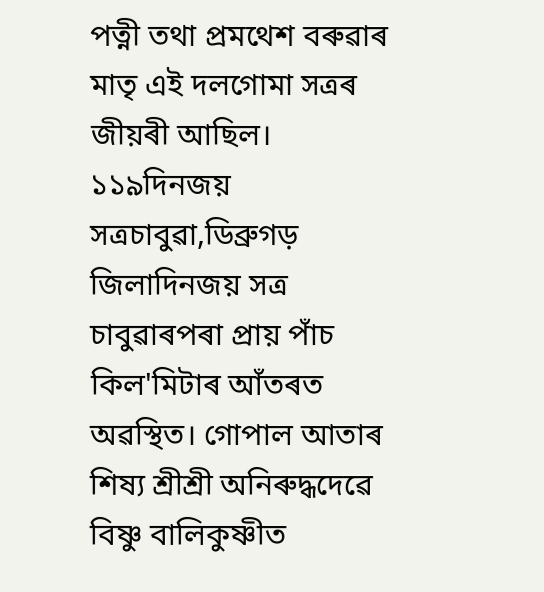পত্নী তথা প্ৰমথেশ বৰুৱাৰ মাতৃ এই দলগোমা সত্ৰৰ জীয়ৰী আছিল।
১১৯দিনজয় সত্ৰচাবুৱা,ডিব্ৰুগড় জিলাদিনজয় সত্ৰ চাবুৱাৰপৰা প্ৰায় পাঁচ কিল'মিটাৰ আঁতৰত অৱস্থিত। গোপাল আতাৰ শিষ্য শ্ৰীশ্ৰী অনিৰুদ্ধদেৱে বিষ্ণু বালিকুষ্ণীত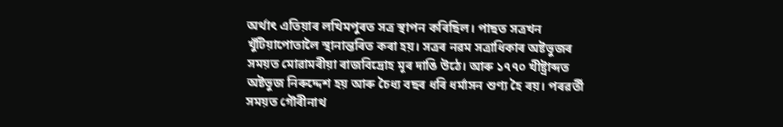অৰ্থাৎ এতিয়াৰ লখিমপুৰত সত্ৰ স্থাপন কৰিছিল। পাছত সত্ৰখন খুঁটিয়াপোতালৈ স্থানান্তৰিত কৰা হয়। সত্ৰৰ নৱম সত্ৰাধিকাৰ অষ্টভুজৰ সময়ত মোৱামৰীয়া ৰাজবিদ্ৰোহ মূৰ দাঙি উঠে। আৰু ১৭৭০ খীষ্ট্ৰাব্দত অষ্টভুজ নিৰুদ্দেশ হয় আৰু চৈধ্য বছৰ ধৰি ধৰ্মাসন শুণ্য হৈ ৰয়। পৰৱৰ্তী সময়ত গৌৰীনাথ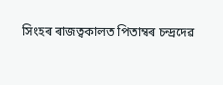সিংহৰ ৰাজত্বকালত পিতাম্বৰ চন্দ্ৰদেৱ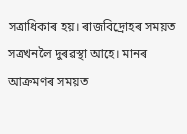সত্ৰাধিকাৰ হয়। ৰাজবিদ্ৰোহৰ সময়ত সত্ৰখনলৈ দুৰৱস্থা আহে। মানৰ আক্ৰমণৰ সময়ত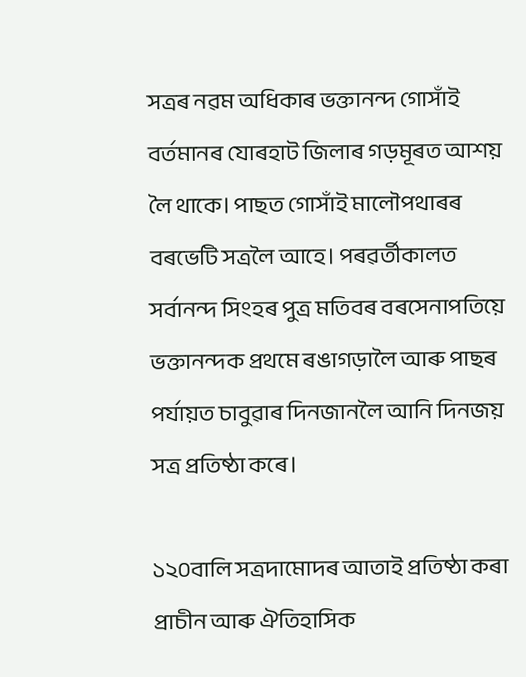সত্ৰৰ নৱম অধিকাৰ ভক্তানন্দ গোসাঁই বৰ্তমানৰ যোৰহাট জিলাৰ গড়মূৰত আশয় লৈ থাকে। পাছত গোসাঁই মালৌপথাৰৰ বৰভেটি সত্ৰলৈ আহে। পৰৱৰ্তীকালত সৰ্বানন্দ সিংহৰ পুত্ৰ মতিবৰ বৰসেনাপতিয়ে ভক্তানন্দক প্ৰথমে ৰঙাগড়ালৈ আৰু পাছৰ পৰ্যায়ত চাবুৱাৰ দিনজানলৈ আনি দিনজয় সত্ৰ প্ৰতিষ্ঠা কৰে।

১২০বালি সত্ৰদামোদৰ আতাই প্ৰতিষ্ঠা কৰা প্ৰাচীন আৰু ঐতিহাসিক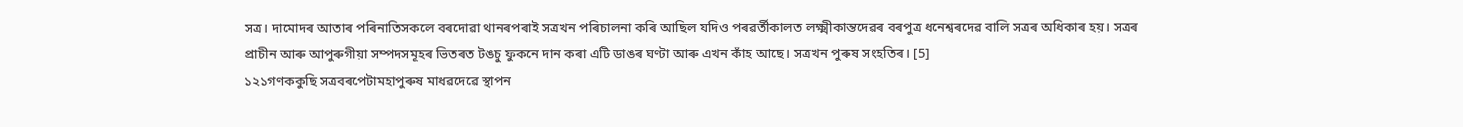সত্ৰ। দামোদৰ আতাৰ পৰিনাতিসকলে বৰদোৱা থানৰপৰাই সত্ৰখন পৰিচালনা কৰি আছিল যদিও পৰৱৰ্তীকালত লক্ষ্মীকান্তদেৱৰ বৰপুত্ৰ ধনেশ্বৰদেৱ বালি সত্ৰৰ অধিকাৰ হয়। সত্ৰৰ প্ৰাচীন আৰু আপুৰুগীয়া সম্পদসমূহৰ ভিতৰত টঙচু ফুকনে দান কৰা এটি ডাঙৰ ঘণ্টা আৰু এখন কাঁহ আছে। সত্ৰখন পুৰুষ সংহতিৰ। [5]
১২১গণককুছি সত্ৰবৰপেটামহাপুৰুষ মাধৱদেৱে স্থাপন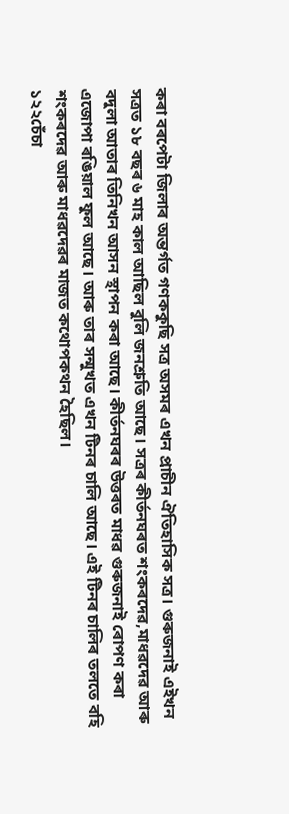কৰা বৰপেটা জিলাৰ অন্তৰ্গত গণককুছি সত্ৰ অসমৰ এখন প্ৰাচীন ঐতিহাসিক সত্ৰ। গুৰুজনাই এইখন সত্ৰত ১৮ বছৰ ৬ মাহ কাল আছিল বুলি জনশ্ৰুতি আছে। সত্ৰৰ কীৰ্তনঘৰত শংকৰদেৱ,মাধৱদেৱ আৰু বদুলা আতাৰ তিনিখন আসন স্থাপন কৰা আছে। কীৰ্তনঘৰৰ উত্তৰত মাধৱ গুৰুজনাই ৰোপণ কৰা এজোপা ৰঙিয়াল ফুল আছে। আৰু তাৰ সন্মুখত এখন টিনৰ চালি আছে। এই টিনৰ চালিৰ তলতে বহি শংকৰদেৱ আৰু মাধৱদেৱৰ মাজত কথোপকথন হৈছিল।
১২২চেঁচা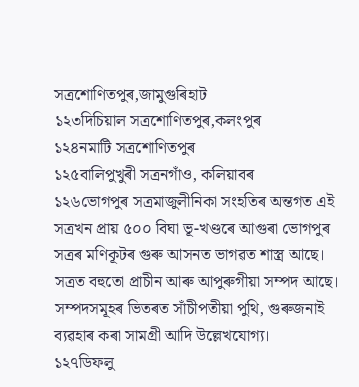সত্ৰশোণিতপুৰ,জামুগুৰিহাট
১২৩দিচিয়াল সত্ৰশোণিতপুৰ,কলংপুৰ
১২৪নমাটি সত্ৰশোণিতপুৰ
১২৫বালিপুখুৰী সত্ৰনগাঁও, কলিয়াবৰ
১২৬ভোগপুৰ সত্ৰমাজুলীনিকা সংহতিৰ অন্তগত এই সত্ৰখন প্ৰায় ৫০০ বিঘা ভূ-খণ্ডৰে আগুৰা ভোগপুৰ সত্ৰৰ মণিকূটৰ গুৰু আসনত ভাগৱত শাস্ত্ৰ আছে। সত্ৰত বহুতো প্ৰাচীন আৰু আপুৰুগীয়া সম্পদ আছে। সম্পদসমূহৰ ভিতৰত সাঁচীপতীয়া পুথি, গুৰুজনাই ব্যৱহাৰ কৰা সামগ্ৰী আদি উল্লেখযোগ্য।
১২৭ডিফলু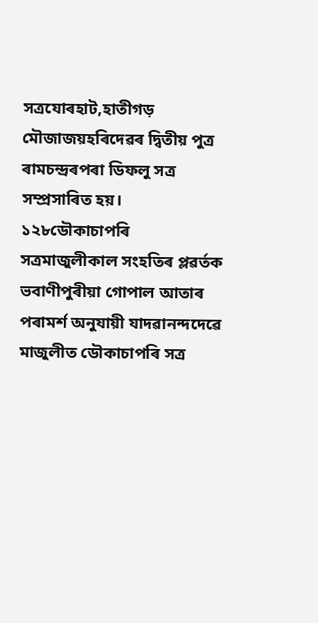সত্ৰযোৰহাট,হাতীগড় মৌজাজয়হৰিদেৱৰ দ্বিতীয় পুত্ৰ ৰামচন্দ্ৰৰপৰা ডিফলু সত্ৰ সম্প্ৰসাৰিত হয়।
১২৮ডৌকাচাপৰি সত্ৰমাজুলীকাল সংহতিৰ প্লৱৰ্তক ভবাণীপুৰীয়া গোপাল আতাৰ পৰামৰ্শ অনুযায়ী যাদৱানন্দদেৱে মাজুলীত ডৌকাচাপৰি সত্ৰ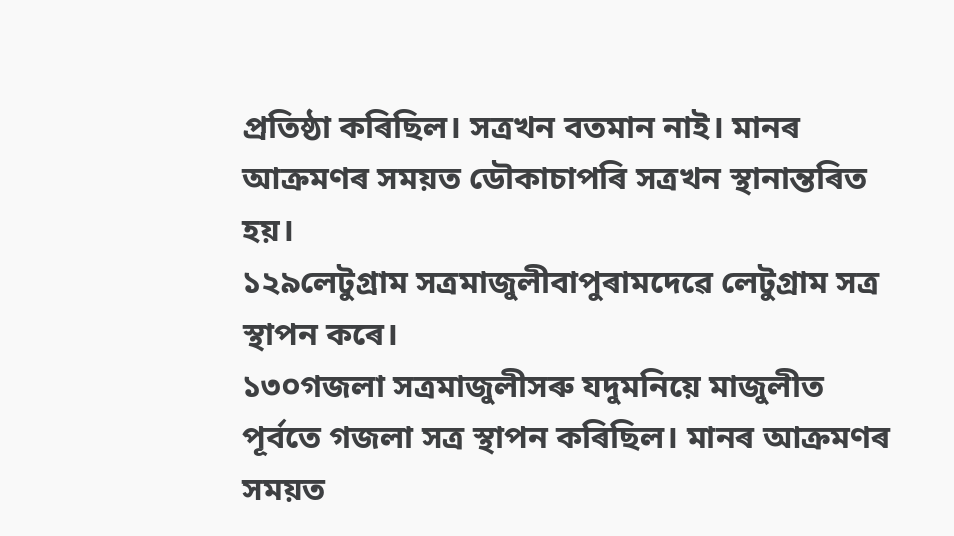প্ৰতিষ্ঠা কৰিছিল। সত্ৰখন বতমান নাই। মানৰ আক্ৰমণৰ সময়ত ডৌকাচাপৰি সত্ৰখন স্থানান্তৰিত হয়।
১২৯লেটুগ্ৰাম সত্ৰমাজুলীবাপুৰামদেৱে লেটুগ্ৰাম সত্ৰ স্থাপন কৰে।
১৩০গজলা সত্ৰমাজুলীসৰু যদুমনিয়ে মাজুলীত পূৰ্বতে গজলা সত্ৰ স্থাপন কৰিছিল। মানৰ আক্ৰমণৰ সময়ত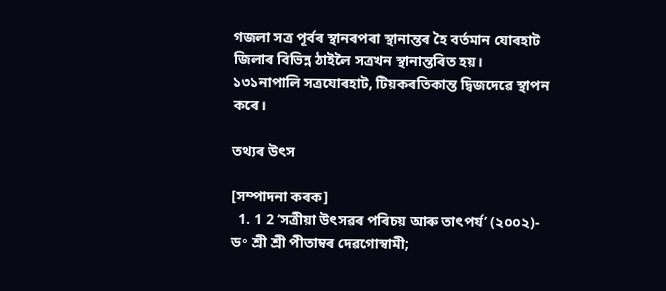গজলা সত্ৰ পূৰ্বৰ স্থানৰপৰা স্থানান্তৰ হৈ বৰ্তমান যোৰহাট জিলাৰ বিভিন্ন ঠাইলৈ সত্ৰখন স্থানান্তৰিত হয়।
১৩১নাপালি সত্ৰযোৰহাট, টিয়কৰতিকান্ত দ্বিজদেৱে স্থাপন কৰে।

তথ্যৰ উৎস

[সম্পাদনা কৰক]
  1. 1 2 ‘সত্ৰীয়া উৎসৱৰ পৰিচয় আৰু তাৎপৰ্য’ (২০০২)- ড॰ শ্ৰী শ্ৰী পীতাম্বৰ দেৱগোস্বামী;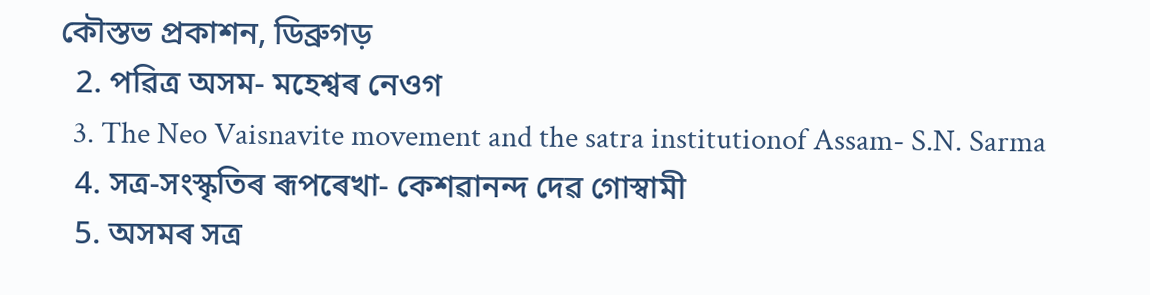কৌস্তভ প্ৰকাশন, ডিব্ৰুগড়
  2. পৱিত্ৰ অসম- মহেশ্বৰ নেওগ
  3. The Neo Vaisnavite movement and the satra institutionof Assam- S.N. Sarma
  4. সত্ৰ-সংস্কৃতিৰ ৰূপৰেখা- কেশৱানন্দ দেৱ গোস্বামী
  5. অসমৰ সত্ৰ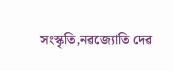সংস্কৃতি,নৱজ্যোতি দেৱ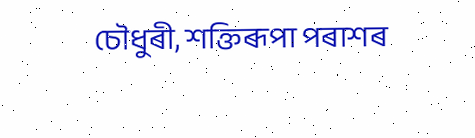চৌধুৰী, শক্তিৰূপা পৰাশৰ